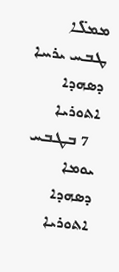ܡܡܠ̈ܐ
ܛܒܚ ܝܪܚܐ ܕܣܗܕܐ ܐܬܘܪܝܐ
  7 ܒܛܒܚ           ܝܘܡܐ ܕܣܗܕܐ ܐܬܘܪܝܐ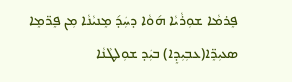ܦܸܪܡܵܐ ܫܘܼܪܵܝܵܐ ܗ݇ܘܵܐ ܕܚܲܕ݇ ܡܸܢܝܵܢܵܐ ܡܼܢ ܦܸܖ̈ܡܸܐ ܣܥܝܼܖܸ̈ܐ(ܥܒܼܝܼܕܸܐ) ܒܝܲܕ ܫܘܼܠܛܵܢܵܐ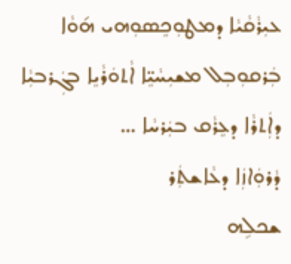ܥܝܼܪܵܩܵܝܵܐ ܕܡܛܘܼܟܸܣܘܼܗܝ ܗ݇ܘܵܐ ܒܲܪܩܘܼܒܼܠ ܡܫܝܼܚܵܝܸ̈ܐ ܐܵܬܘܿܪܵܝܸܐ ܒܓܲܪܒܝܼܵܐ ܕܐܲܬܪܵܐ ܕܥܸܪܵܩ ܒܝܲܪܚܵܐ …
ܕܵܪܘܲܐܙܲܐ ܕܥܵܐܫܬܲܪ
ܫܟܠܹܗ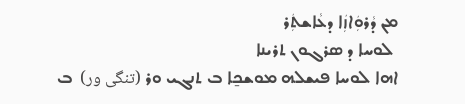ܡܢ ܕܵܪܘܲܐܙܲܐ ܕܥܵܐܫܬܲܪ
 ܠܘܚܐ ܕ ܣܪܓܘܢ ܬܪܝܢܐ
ܐܗܐ ܠܘܚܐ ܦܝܫܠܗ ܡܘܫܟ̱ܐ ܒ ܬܢܓܝ ܘܪ (تنگی ور)  ܒ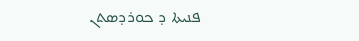ܦܢܝܬܐ ܕ ܟܘܪܕܣܬܢ